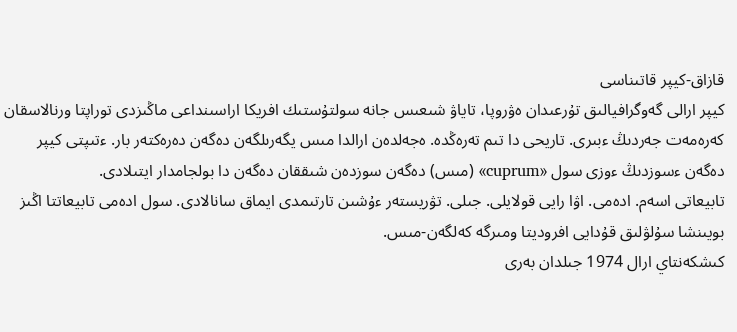قازاق-كيپر قاتىناسى
كيپر ارالى گەوگرافيالىق تۇرعىدان ەۋروپا، تاياۋ شىعىس جانە سولتۇستىك افريكا اراسىنداعى ماڭىزدى توراپتا ورنالاسقان كەرەمەت جەردىڭ ءبىرى. تاريحى دا تىم تەرەڭدە. ەجەلدەن ارالدا مىس يگەرىلگەن دەگەن دەرەكتەر بار. ءتىپتى كيپر دەگەن ءسوزدىڭ ءوزى سول «cuprum» (مىس) دەگەن سوزدەن شىققان دەگەن دا بولجامدار ايتىلادى.
تابيعاتى اسەم. ادەمى. اۋا رايى قولايلى. جىلى. تۋريستەر ءۇشىن تارتىمدى ايماق سانالادى. سول ادەمى تابيعاتتا اڭىز بويىنشا سۇلۋلىق قۇدايى افروديتا ومىرگە كەلگەن-مىس.
كىشكەنتاي ارال 1974 جىلدان بەرى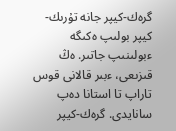گرەك-كيپر جانە تۇرىك-كيپر بولىپ ەكىگە ءبولىنىپ جاتىر. ەڭ قىزىعى، ءبىر قالانى قوس تاراپ تا استانا دەپ سانايدى. گرەك-كيپر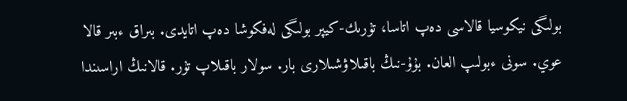بولىگى نيكوسيا قالاسى دەپ اتاسا، تۇرىك-كيپر بولىگى لەفكوشا دەپ اتايدى. بىراق ءبىر قالا عوي. سونى ءبولىپ العان. بۇۇ-نىڭ باقىلاۋشىلارى بار. سولار باقىلاپ تۇر. قالانىڭ اراسىندا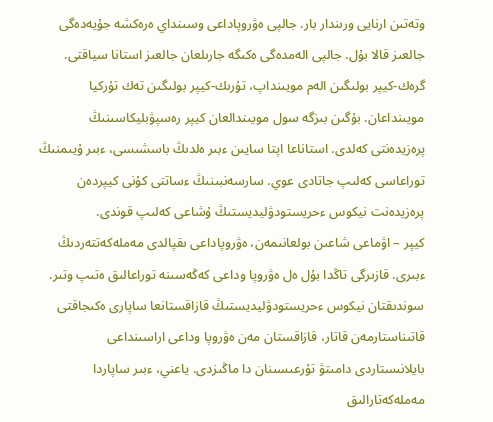وتەتىن ارنايى ورىندار بار. جالپى ەۋروپاداعى وسىنداي ەرەكشە جۇيەدەگى جالعىز قالا بۇل. جالپى الەمدەگى ەكىگە جارىلعان جالعىز استانا سياقتى.
گرەك-كيپر بولىگىن الەم مويىنداپ، تۇرىك-كيپر بولىگىن تەك تۇركيا مويىنداعان. بۇگىن بىزگە سول مويىندالعان كيپر رەسپۋبليكاسىنىڭ پرەزيدەنتى كەلدى. استاناعا اپتا سايىن ءبىر ەلدىڭ باسشىسى، ءبىر ۇيىمنىڭ توراعاسى كەلىپ جاتادى عوي. سارسەنبىنىڭ ءساتتى كۇنى كيپردەن پرەزيدەنت نيكوس ءحريستودۋليديستىڭ ۇشاعى كەلىپ قوندى.
كيپر – اۋماعى شاعىن بولعانىمەن، ەۋروپاداعى ىقپالدى مەملەكەتتەردىڭ ءبىرى. قازىرگى تاڭدا بۇل ەل ەۋروپا وداعى كەڭەسىنە توراعالىق ەتىپ وتىر. سوندىقتان نيكوس ءحريستودۋليديستىڭ قازاقستانعا ساپارى ەكىجاقتى قاتىناستارمەن قاتار، قازاقستان مەن ەۋروپا وداعى اراسىنداعى بايلانىستاردى دامىتۋ تۇرعىسىنان دا ماڭىزدى. ياعني، ءبىر ساپاردا مەملەكەتارالىق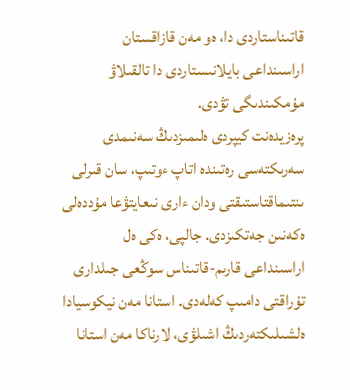قاتىناستاردى دا، ەو مەن قازاقستان اراسىنداعى بايلانىستاردى دا تالقىلاۋ مۇمكىندىگى تۋدى.
پرەزيدەنت كيپردى ەلىمىزدىڭ سەنىمدى سەرىكتەسى رەتىندە اتاپ ءوتىپ، سان قىرلى ىنتىماقتاستىقتى ودان ءارى نىعايتۋعا مۇددەلى ەكەنىن جەتكىزدى. جالپى، ەكى ەل اراسىنداعى قارىم-قاتىناس سوڭعى جىلدارى تۇراقتى دامىپ كەلەدى. استانا مەن نيكوسيادا ەلشىلىكتەردىڭ اشىلۋى، لارناكا مەن استانا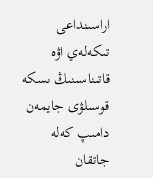اراسىنداعى تىكەلەي اۋە قاتىناسىنىڭ ىسكە قوسىلۋى جايمەن دامىپ كەلە جاتقان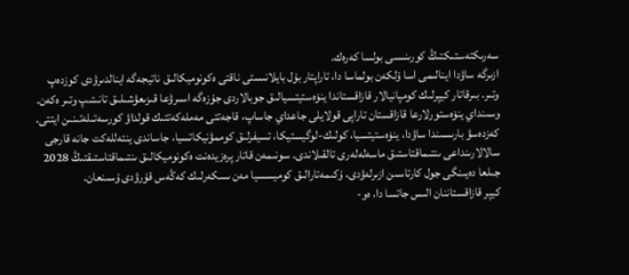سەرىكتەستىكتىڭ كورىنىسى بولسا كەرەك.
ازىرگە ساۋدا اينالىمى اسا ۇلكەن بولماسا دا، تاراپتار بۇل بايلانىستى ناقتى ەكونوميكالىق ناتيجەگە اينالدىرۋدى كوزدەپ وتىر. بىرقاتار كيپرلىك كومپانيالار قازاقستاندا ينۆەستيتسيالىق جوبالاردى جۇزەگە اسىرۋعا قىزىعۋشىلىق تانىتىپ وتىر ەكەن. وسىنداي ينۆەستورلارعا قازاقستان تاراپى قولايلى جاعداي جاساپ، قاجەتتى مەملەكەتتىك قولداۋ كورسەتىلەتىنىن ايتتى.
كەزدەسۋ بارىسىندا ساۋدا، ينۆەستيتسيا، كولىك-لوگيستيكا، تسيفرلىق كوممۋنيكاتسيا، جاساندى ينتەللەكت جانە قارجى سالالارىنداعى ىنتىماقتاستىق ماسەلەلەرى تالقىلاندى. سونىمەن قاتار پرەزيدەنت ەكونوميكالىق ىنتىماقتاستىقتىڭ 2028 جىلعا دەيىنگى جول كارتاسىن ازىرلەۋدى، ۇكىمەتارالىق كوميسسيا مەن ىسكەرلىك كەڭەس قۇرۋدى ۇسىنعان.
كيپر قازاقستاننان الىس جاتسا دا، ەو-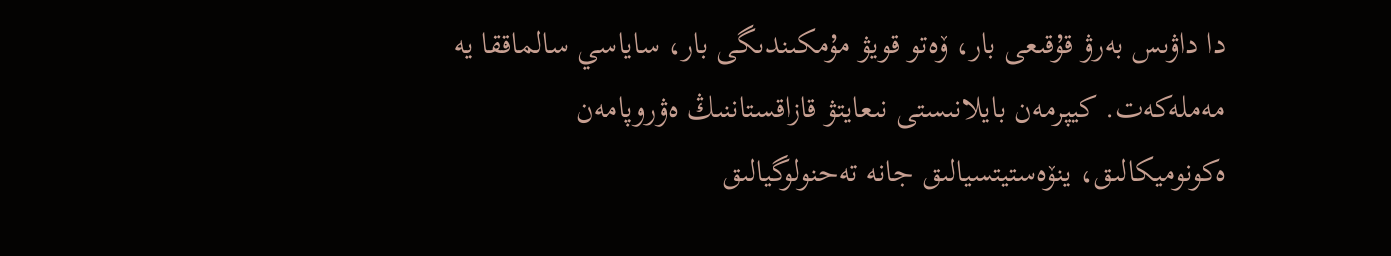دا داۋىس بەرۋ قۇقىعى بار، ۆەتو قويۋ مۇمكىندىگى بار، ساياسي سالماققا يە مەملەكەت. كيپرمەن بايلانىستى نىعايتۋ قازاقستاننىڭ ەۋروپامەن ەكونوميكالىق، ينۆەستيتسيالىق جانە تەحنولوگيالىق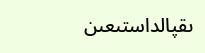ىقپالداستىعىن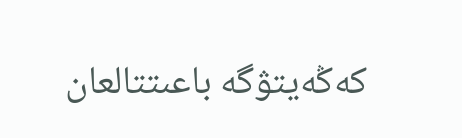كەڭەيتۋگە باعىتتالعان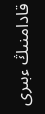قادامنىڭ ءبىرى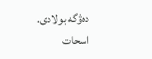دەۋگە بولادى.
اسحات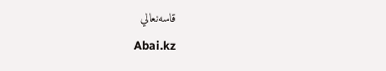قاسەنعالي
Abai.kz